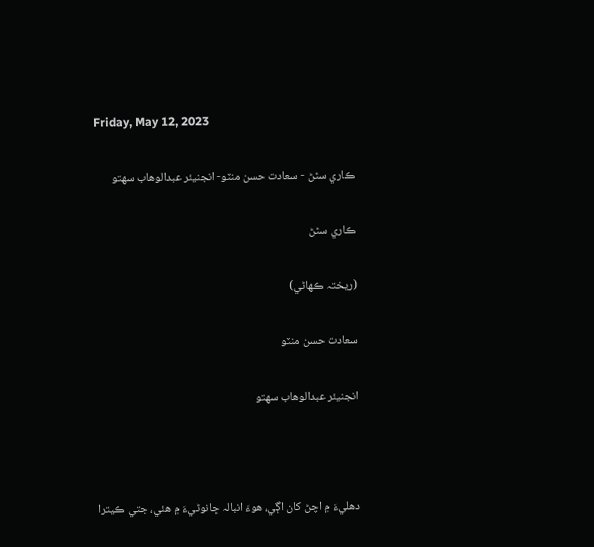Friday, May 12, 2023

ڪاري سٿڻ - سعادت حسن منٽو- انجنيئر عبدالوھاب سھتو

ڪاري سٿڻ

(ريختہ ڪھاڻي)

سعادت حسن منٽو

انجنيئر عبدالوھاب سھتو



دھليءَ ۾ اچڻ کان اڳي، ھوءَ انبالہ ڇانوڻيءَ ۾ ھئي، جتي ڪيترا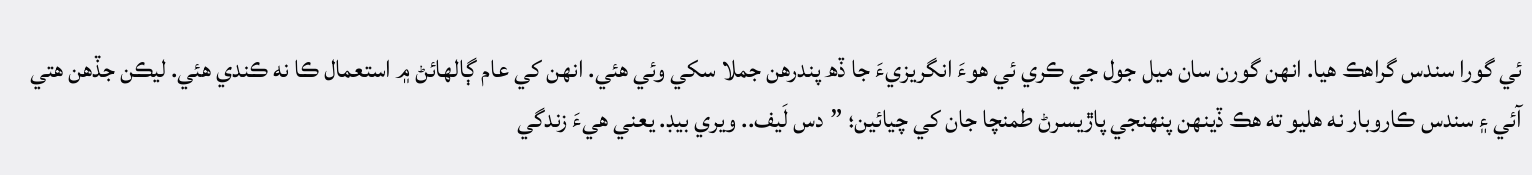ئي گورا سندس گراھڪ ھيا. انھن گورن سان ميل جول جي ڪري ئي ھوءَ انگريزيءَ جا ڏھ پندرھن جملا سکي وئي ھئي. انھن کي عام ڳالھائڻ ۾ استعمال ڪا نه ڪندي ھئي. ليڪن جڏھن ھتي آئي ۽ سندس ڪاروبار نه ھليو ته ھڪ ڏينھن پنھنجي پاڙيسرڻ طمنچا جان کي چيائين؛ ”دس لَيف.. ويري بيڊ. يعني ھيءَ زندگي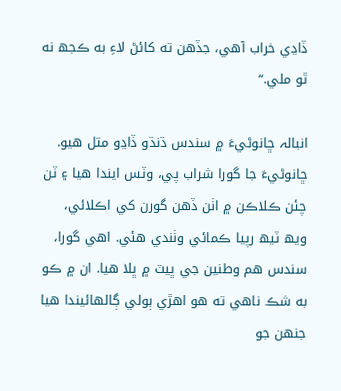ڏاڍي خراب آھي، جڏھن ته کائڻ لاءِ به ڪجھ نه ٿو ملي.“

انبالہ ڇانوڻيءَ ۾ سندس ڌنڌو ڏاڍو متل ھيو. ڇانوڻيءَ جا گورا شراب پي، وٽس ايندا ھيا ۽ ٽن چئن ڪلاڪن ۾ اٺن ڏھن گورن کي اڪلائي، ويھ ٽيھ رپيا ڪمائي وٺندي ھئي. اھي گورا، سندس ھم وطنين جي ڀيٽ ۾ ڀلا ھيا. ان ۾ ڪو به شڪ ناھي ته ھو اھڙي ٻولي ڳالھائيندا ھيا جنھن جو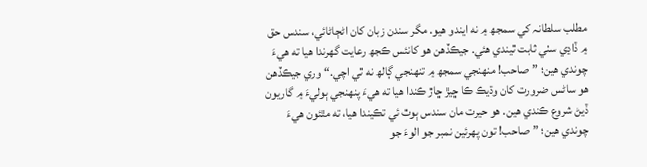مطلب سلطانہ کي سمجھ ۾ نه ايندو ھيو. مگر سندن زبان کان اڻڄاڻائي، سندس حق ۾ ڏاڍي سٺي ثابت ٿيندي ھئي. جيڪڏھن ھو کانئس ڪجھ رعايت گھرندا ھيا ته ھيءَ چوندي ھين؛ ”صاحب! منھنجي سمجھ ۾ تنھنجي ڳالھ نه ٿي اچي.“ وري جيڪڏھن ھو ساڻس ضرورت کان وڌيڪ ڪا ڇيڙ ڇاڙ ڪندا ھيا ته ھيءَ پنھنجي ٻوليءَ ۾ گاريون ڏيڻ شروع ڪندي ھين. ھو حيرت مان سندس ٻوٿ ئي تڪيندا ھيا، ته مٿئون ھيءَ چوندي ھين؛ ”صاحب! تون پھرئين نمبر جو الوءَ جو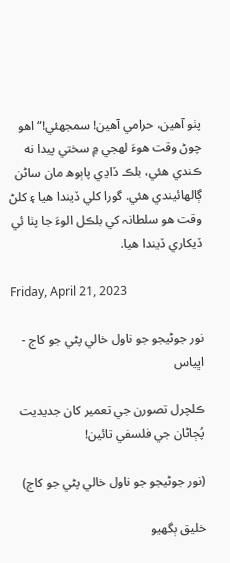پٺو آھين، حرامي آھين! سمجھئي!“ اھو چوڻ وقت ھوءَ لھجي ۾ سختي پيدا نه ڪندي ھئي، بلڪ ڏاڍي پاٻوھ مان ساڻن ڳالھائيندي ھئي. گورا کلي ڏيندا ھيا ۽ کلڻ وقت ھو سلطانہ کي بلڪل الوءَ جا پٺا ئي ڏيکاري ڏيندا ھيا.

Friday, April 21, 2023

نور جوڻيجو جو ناول خالي پڻي جو کاڄ - اڀياس

ڪلچرل تصورن جي تعمير کان جديديت پُڄاڻان جي فلسفي تائين!

(نور جوڻيجو جو ناول خالي پڻي جو کاڄ)

خليق ٻگهيو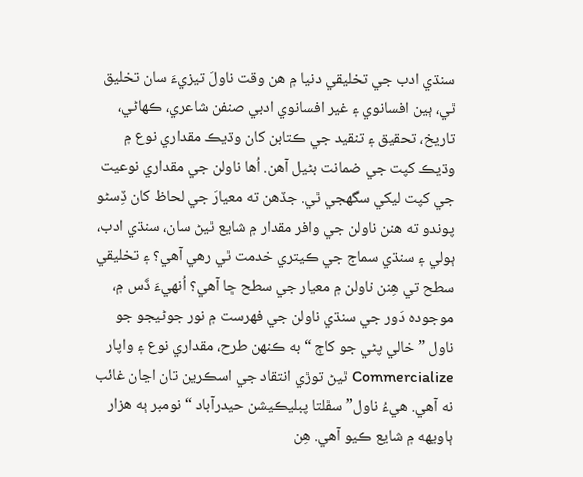سنڌي ادب جي تخليقي دنيا ۾ هن وقت ناولَ تيزيءَ سان تخليق ٿي، ٻين افسانوي ۽ غير افسانوي ادبي صنفن شاعري، ڪھاڻي، تاريخ، تحقيق ۽ تنقيد جي ڪتابن کان وڌيڪ مقداري نوع ۾ وڌيڪ کپت جي ضمانت بڻيل آھن. اُھا ناولن جي مقداري نوعيت جي کپت ليکي سگهجي ٿي. جڏھن ته معيارَ جي لحاظ کان ڏِسڻو پوندو ته هنن ناولن جي وافر مقدار ۾ شايع ٿيڻ سان، سنڌي ادب، ٻولي ۽ سنڌي سماج جي ڪيتري خدمت ٿي رھي آھي؟ ۽ تخليقي سطح تي هِنن ناولن ۾ معيار جي سطح ڇا آھي؟ اُنهيءَ ڏَس ۾، موجوده دَور جي سنڌي ناولن جي فهرست ۾ نور جوڻيجو جو ناول ” خالي پڻي جو کاڄ “ به ڪنھن طرح، مقداري نوع ۽ واپار Commercialize ٿيڻ توڙي انتقاد جي اسڪرين تان اڃان غائب نه آھي. هيءُ ناول”سڦلتا پبليڪيشن حيدرآباد “ نومبر ٻه هزار ٻاويهه ۾ شايع ڪيو آھي. هِن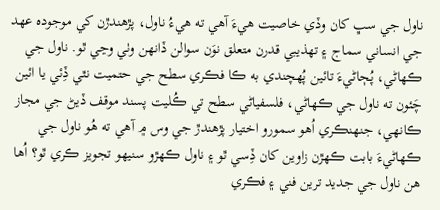ناول جي سڀ کان وڏي خاصيت هيءَ آھي ته هيءُ ناول، پڙھندڙن کي موجوده عھد جي انساني سماج ۽ تھذيبي قدرن متعلق نوَن سوالن ڏانهن وٺي وڃي ٿو. ناول جي ڪھاڻي، پُڄاڻيءَ تائين پُھچندي به ڪا فڪري سطح جي حتميت نٿي ڏِئي يا ائين چَئون ته ناول جي ڪھاڻي، فلسفياڻي سطح تي ڪُليت پسند موقف ڏيڻ جي مجاز ڪانهي، جنھنڪري اُھو سمورو اختيار پڙھندڙ جي وس ۾ آھي ته هُو ناول جي ڪھاڻيءَ بابت ڪھڙن زاوين کان ڏِسي ٿو ۽ ناول ڪھڙو سنيھو تجويز ڪري ٿو؟ اُھا هن ناول جي جديد ترين فني ۽ فڪري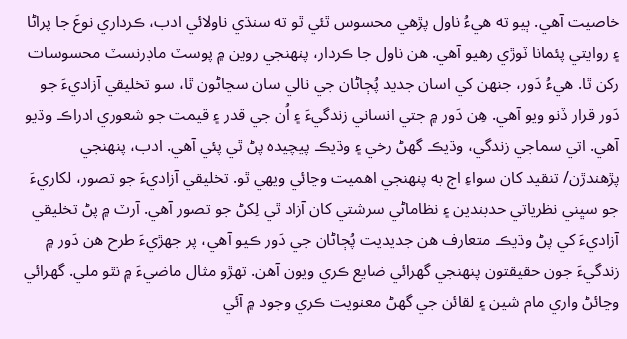خاصيت آھي. ٻيو ته هيءُ ناول پڙھي محسوس ٿئي ٿو ته سنڌي ناولائي ادب، ڪرداري نوعَ جا پراڻا ۽ روايتي پئمانا ٽوڙي رهيو آھي. هن ناول جا ڪردار، پنھنجي روين ۾ پوسٽ ماڊرنسٽ محسوسات رکن ٿا. هيءُ دَور، جنھن کي اسان جديد پُڄاڻان جي نالي سان سڃاڻون ٿا، سو تخليقي آزاديءَ جو دَور قرار ڏنو ويو آھي. هِن دَور ۾ جتي انساني زندگيءَ ۽ اُن جي قدر ۽ قيمت جو شعوري ادراڪ وڌيو آھي. اتي سماجي زندگي، وڌيڪ گهڻ رخي ۽ وڌيڪ پيچيده پڻ ٿي پئي آھي. ادب، پنھنجي پڙھندڙن/ تنقيد کان سواءِ اڄ به پنھنجي اھميت وڃائي ويھي ٿو. تخليقي آزاديءَ جو تصور، لکاريءَ جو سڀني نظرياتي حدبندين ۽ نظاماڻي سرشتي کان آزاد ٿي لِکڻ جو تصور آھي. آرٽ ۾ پڻ تخليقي آزاديءَ کي پڻ وڌيڪ متعارف هن جديديت پُڄاڻان جي دَور ڪيو آھي، پر جهڙيءَ طرح هن دَور ۾ زندگيءَ جون حقيقتون پنھنجي گهرائي ضايع ڪري ويون آھن. تهڙو مثال ماضيءَ ۾ نٿو ملي. گهرائي وڃائڻ واري مام شين ۽ لقائن جي گهڻ معنويت ڪري وجود ۾ آئي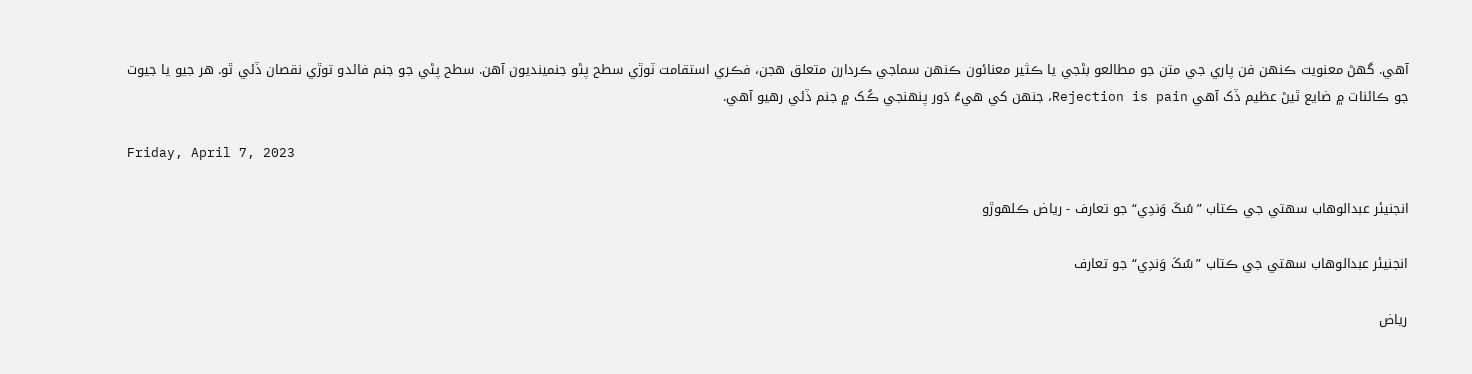آھي. گهڻ معنويت ڪنھن فن پاري جي متن جو مطالعو بڻجي يا ڪثير معنائون ڪنھن سماجي ڪردارن متعلق هجن، فڪري استقامت ٽوڙي سطح پڻو جنمينديون آھن. سطح پڻي جو جنم فائدو توڙي نقصان ڏئي ٿو. ھر جيو يا جيوت جو ڪائنات ۾ ضايع ٿيڻ عظيم ڏک آھي Rejection is pain، جنھن کي هيءُ دَور پنھنجي ڪُک ۾ جنم ڏئي رھيو آھي.

Friday, April 7, 2023

انجنيئر عبدالوهاب سهتي جي ڪتاب ”سُکَ وَندِي“ جو تعارف - رياض ڪلهوڙو

انجنيئر عبدالوهاب سهتي جي ڪتاب ”سُکَ وَندِي“ جو تعارف

رياض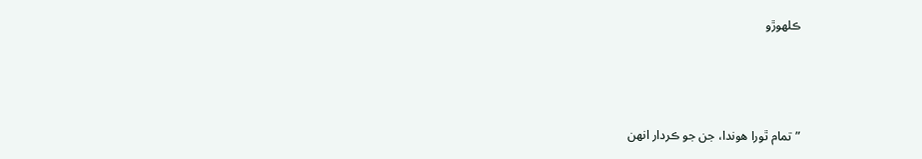ڪلهوڙو



”تمام ٿورا هوندا، جن جو ڪردار انهن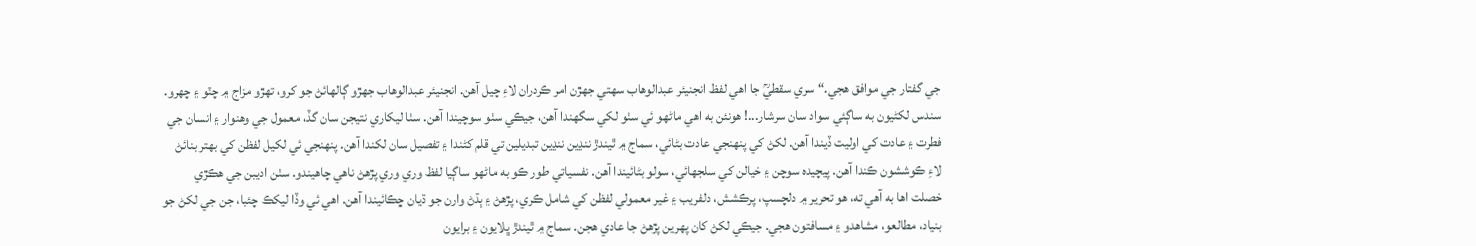جي گفتار جي موافق هجي.“ سري سقطيؒ جا اهي لفظ انجنيئر عبدالوهاب سهتي جهڙن امر ڪردران لاءِ چيل آهن. انجنيئر عبدالوهاب جهڙو ڳالهائڻ جو کرو، تهڙو مزاج ۾ چٽو ۽ چهرو. سندس لکڻيون به ساڳئي سواد سان سرشار...! هونئن به اهي ماڻهو ئي سٺو لکي سگھندا آهن، جيڪي سٺو سوچيندا آهن. سٺا ليکاري نتيجن سان گڏ، معمول جي وهنوار ۽ انسان جي فطرت ۽ عادت کي اوليت ڏيندا آهن. لکڻ کي پنهنجي عادت بڻائي، سماج ۾ ٿيندڙ ننڍين ننڍين تبديلين تي قلم کڻندا ۽ تفصيل سان لکندا آهن. پنهنجي ئي لکيل لفظن کي بهتر بنائڻ لاءِ ڪوششون ڪندا آهن. پيچيده سوچن ۽ خيالن کي سلجھائي، سولو بڻائيندا آهن. نفسياتي طور ڪو به ماڻهو ساڳيا لفظ وري وري پڙهڻ ناهي چاهيندو. سٺن اديبن جي هڪڙي خصلت اها به آهي ته، هو تحرير ۾ دلچسپ، پرڪشش، دلفريب ۽ غير معمولي لفظن کي شامل ڪري، پڙهڻ ۽ ٻڌڻ وارن جو ڌيان ڇڪائيندا آهن. اهي ئي وڏا ليکڪ چئبا، جن جي لکڻ جو بنياد، مطالعو، مشاهدو ۽ مسافتون هجي. جيڪي لکڻ کان پهرين پڙهڻ جا عادي هجن. سماج ۾ ٿيندڙ ڀلايون ۽ برايون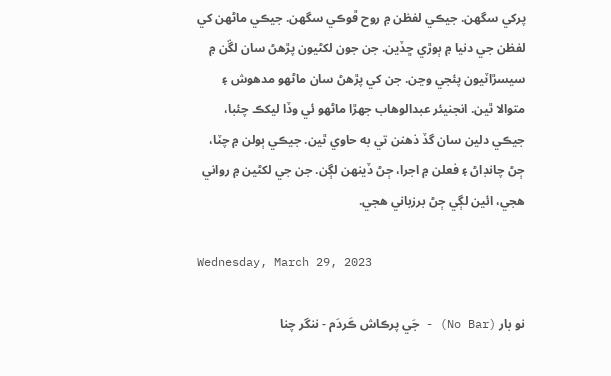پرکي سگھن. جيڪي لفظن ۾ روح ڦوڪي سگھن. جيڪي ماڻهن کي لفظن جي دنيا ۾ ٻوڙي ڇڏين. جن جون لکڻيون پڙهڻ سان لڱن ۾ سيسڙاٽيون پئجي وڃن. جن کي پڙهڻ سان ماڻهو مدهوش ۽ متوالا ٿين. انجنيئر عبدالوهاب جهڙا ماڻهو ئي وڏا ليکڪ چئبا، جيڪي دلين سان گڏ ذهنن تي به حاوي ٿين. جيڪي ٻولن ۾ چٽا، ڄڻ چانڊاڻ ۽ فعلن ۾ اجرا، ڄڻ ڏينهن لڳن. جن جي لکڻين ۾ رواني هجي، ائين لڳي ڄڻ برزباني هجي.

Wednesday, March 29, 2023

نو بار (No Bar) - جَي پرڪاش ڪَردَم - ننگر چنا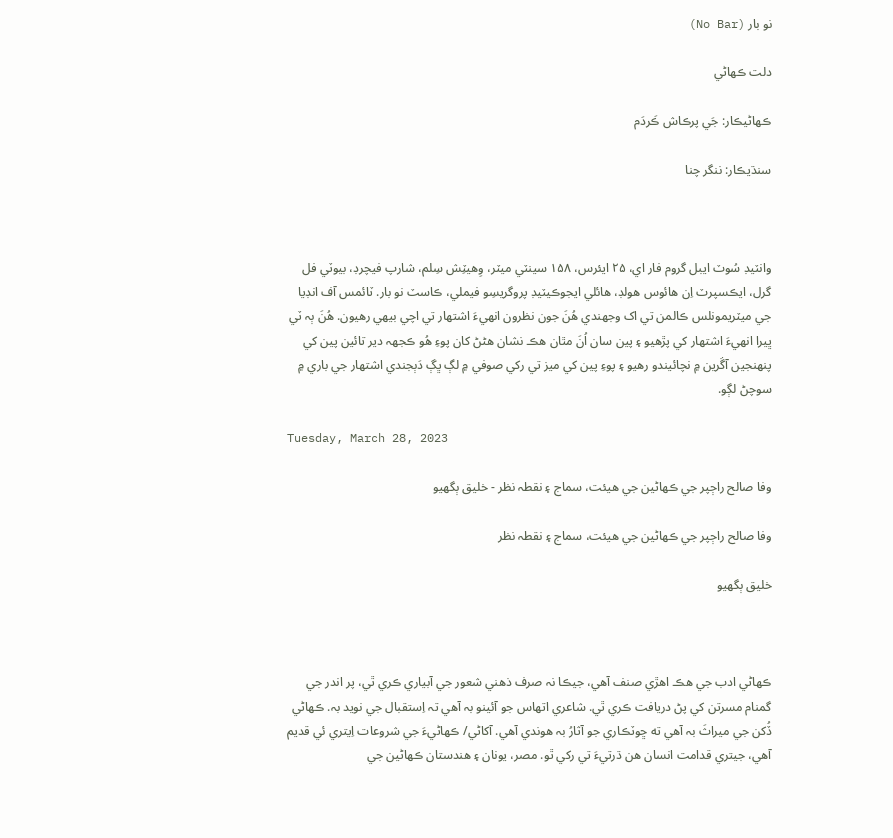نو بار (No Bar)

دلت ڪھاڻي

ڪھاڻيڪار: جَي پرڪاش ڪَردَم

سنڌيڪار: ننگر چنا



وانٽيڊ سُوٽ ايبل گروم فار اي، ۲۵ ايئرس، ۱۵۸ سينٽي ميٽر، وِهيٽِش سِلم، شارپ فيچرڊ، بيوٽي فل گرل، ايڪسپرٽ اِن هائوس هولڊ، هائلي ايجوڪيٽيڊ پروگريسِو فيملي، ڪاسٽ نو بار. ٽائمس آف انڊيا جي ميٽريمونلس ڪالمن تي اک وجهندي هُنَ جون نظرون انهيءَ اشتھار تي اچي بيھي رهيون. هُنَ ٻہ ٽي ڀيرا انهيءَ اشتھار کي پڙهيو ۽ پين سان اُنَ مٿان هڪ نشان هڻڻ کان پوءِ هُو ڪجهہ دير تائين پين کي پنھنجين آڱرين ۾ نچائيندو رهيو ۽ پوءِ پين کي ميز تي رکي صوفي ۾ لڳ ڀڳ دَٻجندي اشتھار جي باري ۾ سوچڻ لڳو.

Tuesday, March 28, 2023

وفا صالح راڄپر جي ڪھاڻين جي هيئت، سماج ۽ نقطہ نظر - خليق ٻگهيو

وفا صالح راڄپر جي ڪھاڻين جي هيئت، سماج ۽ نقطہ نظر

خليق ٻگهيو



ڪھاڻي ادب جي هڪ اھڙي صنف آھي، جيڪا نہ صرف ذھني شعور جي آبياري ڪري ٿي، پر اندر جي گمنام مسرتن کي پڻ دريافت ڪري ٿي. شاعري اتھاس جو آئينو بہ آھي تہ اِستقبال جي نويد بہ. ڪھاڻي ڏُکن جي ميراثَ بہ آھي ته ڇوٽڪاري جو آثارُ بہ هوندي آھي. آکاڻي/ ڪھاڻيءَ جي شروعات اِيتري ئي قديم آھي، جيتري قدامت انسان هن ڌرتيءَ تي رکي ٿو. مصر، يونان ۽ هندستان ڪھاڻين جي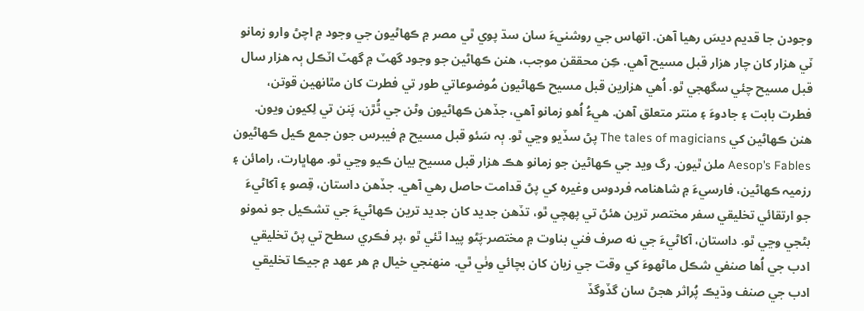وجودن جا قديم ديسَ رھيا آھن. اتھاس جي روشنيءَ سان سڌ پوي ٿي مصر ۾ ڪھاڻيون جي وجود ۾ اچڻ وارو زمانو ٽي هزار کان چار هزار قبل مسيح آھي. ڪِن محققن موجب، هنن ڪھاڻين جو وجود گهٽ ۾ گهٽ اٽڪل ٻہ هزار سال قبل مسيح چئي سگهجي ٿو. اُھي هزارين قبل مسيح ڪھاڻيون مُوضوعاتي طور تي فطرت کان مٿانھين قوتن، فطرت بابت ۽ جادوءَ ۽ منتر متعلق آھن. هيءُ اُھو زمانو آھي، جڏهن ڪھاڻيون وڻن جي ٿُڙن، پَنن تي لِکيون ويون. هنن ڪھاڻين کي The tales of magicians پڻ سڏيو وڃي ٿو. ٻہ سَئو قبل مسيح ۾ فيبرس جون جمع ڪيل ڪھاڻيون Aesop’s Fables ملن ٿيون. رگ ويد جي ڪھاڻين جو زمانو هڪ هزار قبل مسيح بيان ڪيو وڃي ٿو. مھاڀارت، رامائن ۽ رزميہ ڪھاڻين، فارسيءَ ۾ شاھنامہ فردوس وغيره کي پڻ قدامت حاصل رهي آھي. جڏھن داستان، قِصو ۽ آکاڻيءَ جو ارتقائي تخليقي سفر مختصر ترين هئڻ تي پھچي ٿو، تڏهن جديد کان جديد ترين ڪھاڻيءَ جي تشڪيل جو نمونو بڻجي وڃي ٿو. داستان، آکاڻيءَ جي نه صرف فني بناوت ۾ مختصر-پَڻو پيدا ٿئي ٿو ،پر فڪري سطح تي پڻ تخليقي ادب جي اُھا صنفي شڪل ماڻهوءَ کي وقت جي زيان کان بچائي وٺي ٿي. منھنجي خيال ۾ هر عھد ۾ جيڪا تخليقي ادب جي صنف وڌيڪ پُراثر هجڻ سان گڏوگڏ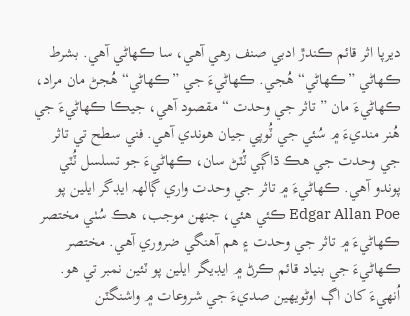ديرپا اثر قائم ڪندڙ ادبي صنف رهي آھي، سا ڪھاڻي آھي. بشرط ڪھاڻي ”ڪھاڻي“ هُجي. ڪھاڻيءَ جي ”ڪھاڻي“ هُجڻ مان مراد، ڪھاڻيءَ مان ”تاثر جي وحدت “ مقصود آھي، جيڪا ڪھاڻيءَ جي هُنر منديءَ ۾ سُئي جي ٽُوپي جيان هوندي آھي. فني سطح تي تاثر جي وحدت جي هڪ ڌاڳي ٽُٽڻ سان، ڪھاڻيءَ جو تسلسل ٽُٽي پوندو آھي. ڪھاڻيءَ ۾ تاثر جي وحدت واري ڳالهہ ايڊگر ايلين پو Edgar Allan Poe ڪئي هئي، جنھن موجب، هڪ سُٺي مختصر ڪھاڻيءَ ۾ تاثر جي وحدت ۽ ھم آھنگي ضروري آھي. مختصر ڪھاڻيءَ جي بنياد قائم ڪرڻ ۾ ايڊيگر ايلين پو ٽئين نمبر تي هو. اُنھيءَ کان اڳ اوڻويھين صديءَ جي شروعات ۾ واشنگٽن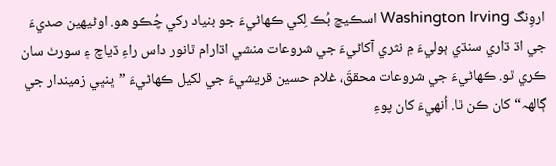اروِنگ Washington Irving اسڪيچ بُڪ لِکي ڪھاڻيءَ جو بنياد رکي چُڪو هو. اوڻيھين صديءَ جي اڌ ڌاري سنڌي ٻوليءَ ۾ نثري آکاڻيءَ جي شروعات منشي اڌارام ٿانور داس راءِ ڏياچ ۽ سورٺ سان ڪري ٿو. ڪھاڻيءَ جي شروعات محققَ، غلام حسين قريشيءَ جي لکيل ڪھاڻيءَ ”ڀنڀي زميندار جي ڳالهہ“ کان ڪن ٿا. اُنهيءَ کان پوءِ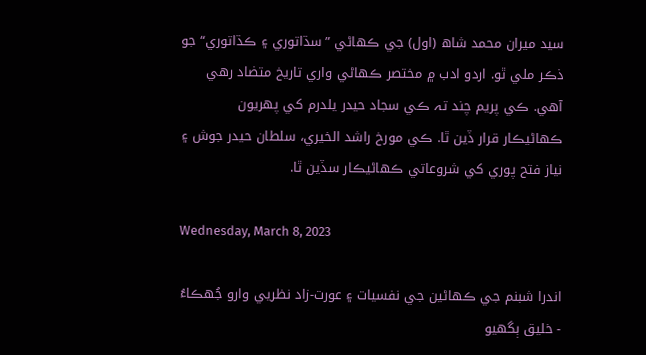سيد ميران محمد شاھ (اول) جي ڪھاڻي ”سڌاتوري ۽ ڪڌاتوري“ جو ذڪر ملي ٿو. اردو ادب ۾ مختصر ڪھاڻي واري تاريخ متضاد رھي آھي. ڪي پريم چند تہ ڪي سجاد حيدر يلدرم کي پھريون ڪھاڻيڪار قرار ڏين ٿا. ڪي مورخ راشد الخيري، سلطان حيدر جوش ۽ نياز فتح پوري کي شروعاتي ڪھاڻيڪار سڏين ٿا.

Wednesday, March 8, 2023

اندرا شبنم جي ڪھاڻين جي نفسيات ۽ عورت-زاد نظريي وارو جُهڪاءُ - خليق ٻگهيو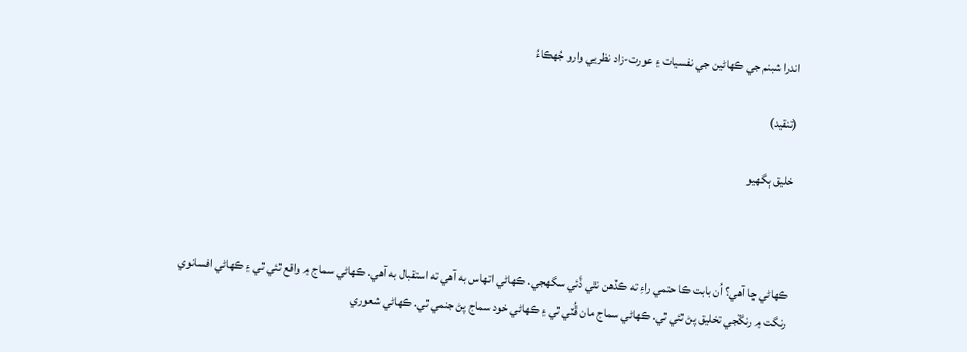اندرا شبنم جي ڪھاڻين جي نفسيات ۽ عورت-زاد نظريي وارو جُهڪاءُ

(تنقيد)

خليق ٻگهيو



ڪھاڻي ڇا آھي؟ اُن بابت ڪا حتمي راءِ ته ڪڏھن نٿي ڏَئي سگهجي. ڪھاڻي اتهاس به آھي ته استقبال به آھي. ڪھاڻي سماج ۾ واقع ٿئي ٿي ۽ ڪھاڻي افسانوي رنگت ۾ رنڱجي تخليق پڻ ٿئي ٿي. ڪھاڻي سماج مان ڦُٽي ٿي ۽ ڪھاڻي خود سماج پڻ جنمي ٿي. ڪھاڻي شعوري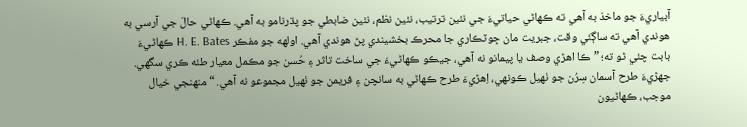آبياريءَ جو ماخذ به آھي ته ڪھاڻي حياتيءَ جي نئين ترتيب، نئين نظم، نئين ضابطي جو پڌرنامو به آھي. ڪھاڻي حالَ جي آرسي به هوندي آھي ته ساڳئي وقت، جبريت مان ڇوٽڪاري جا محرڪ بخشيندي پڻ هوندي آھي. اولهه جو مفڪر H. E. Bates ڪھاڻيءَ بابت چئي ٿو ته؛ ”ڪا اھڙي وصف يا پيمانو نه آھي، جيڪو ڪھاڻيءَ جي ساخت تاثر ۽ حُسن جو مڪمل معيار طئه ڪري سگهي. جهڙيءَ طرح آسمان سِرُن جو ٺهيل ڪونهي، اِھڙيءَ طرح ڪھاڻي به سانچن ۽ فريمن جو ٺھيل مجموعو نه آھي. “ منھنجي خيال موجب، ڪھاڻيون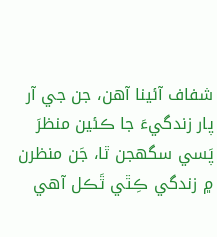شفاف آئينا آھن، جن جي آر پار زندگيءَ جا ڪئين منظرَ پَسي سگهجن ٿا، جَن منظرن ۾ زندگي ڪِٿي ٿَڪل آھي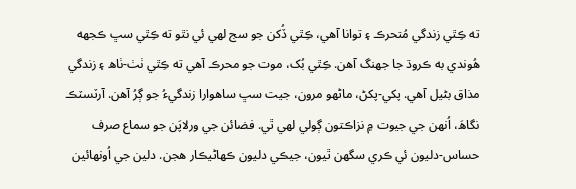ته ڪِٿي زندگي مُتحرڪ ۽ توانا آھي، ڪِٿي ڏُکن جو سج لهي ئي نٿو ته ڪِٿي سڀ ڪجهه هُوندي به ڪروڌ جا جهنگ آھن. ڪِٿي بُک، موت جو محرڪ آھي ته ڪِٿي ٺٺ-ٺاھ ۽ زندگي مذاق بڻيل آھي. پکي-پکڻ، ماڻهو مرون، جيت سڀ ساھوارا زندگيءُ جو ڳرُ آھن. آرٽسٽڪ نگاھَ، اُنهن جي جيوت ۾ نزاڪتون ڳولي لهي ٿي. فضائن جي ورلاپَن جو سماع صرف حساس-دليون ئي ڪري سگهن ٿيون، جيڪي دليون ڪھاڻيڪار هجن. دلين جي اُونهائين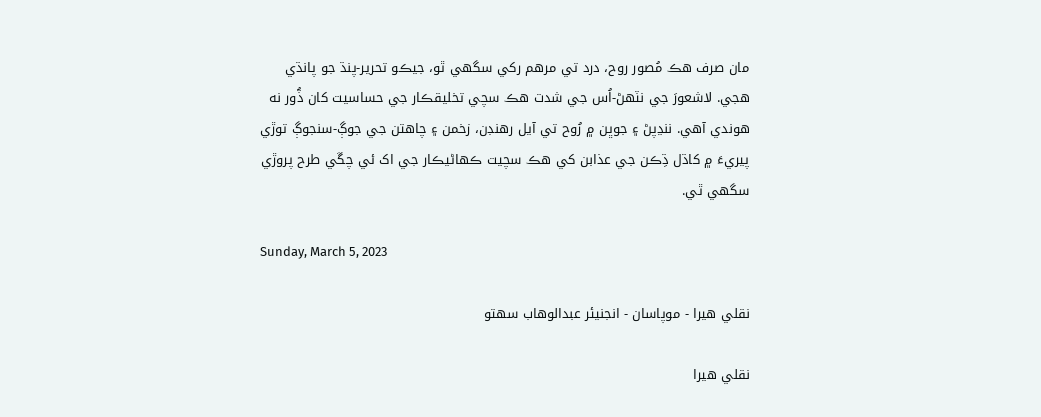مان صرف هڪ مُصور روح، درد تي مرهم رکي سگهي ٿو، جيڪو تحرير-پنڌ جو پانڌي هجي. لاشعورَ جي نٽھڻ-اُس جي شدت هڪ سچي تخليقڪار جي حساسيت کان ڏُور نه هوندي آھي. ننڍپڻ ۽ جوڀن ۾ رُوح تي آيل رھنڊن، زخمن ۽ چاھتن جي جوڳ-سنجوڳ توڙي پيريءَ ۾ کاڌل ڌِڪن جي عذابن کي هڪ سچيت ڪھاڻيڪار جي اک ئي چڱي طرح پروڙي سگهي ٿي.

Sunday, March 5, 2023

نقلي ھيرا - موپاسان - انجنيئر عبدالوهاب سهتو

نقلي ھيرا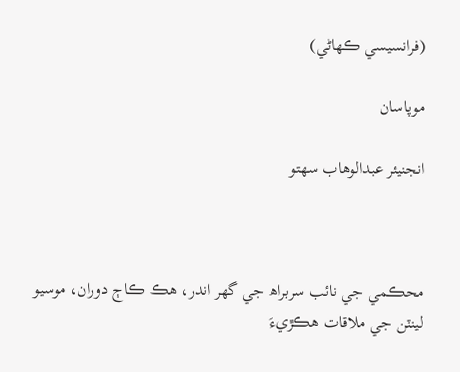(فرانسيسي ڪھاڻي)

موپاسان

انجنيئر عبدالوهاب سهتو



محڪمي جي نائب سربراھ جي گھر اندر، ھڪ ڪاڄ دوران، موسيو لينٽن جي ملاقات ھڪڙيءَ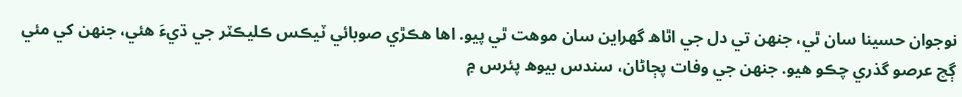نوجوان حسينا سان ٿي، جنھن تي دل جي اٿاھ گھراين سان موھت ٿي پيو. اھا ھڪڙي صوبائي ٽيڪس ڪليڪٽر جي ڌيءَ ھئي، جنھن کي مئي ڳچ عرصو گذري چڪو ھيو. جنھن جي وفات پڄاڻان، سندس بيوھ پئرس ۾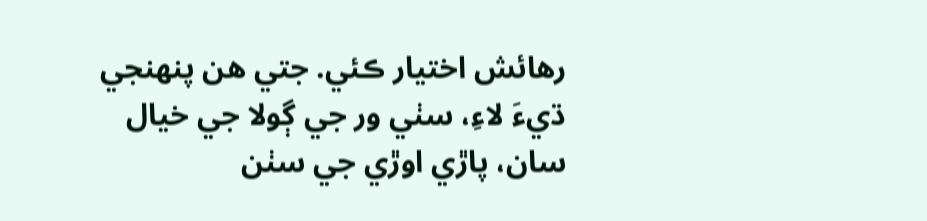رھائش اختيار ڪئي. جتي ھن پنھنجي ڌيءَ لاءِ، سٺي ور جي ڳولا جي خيال سان، پاڙي اوڙي جي سٺن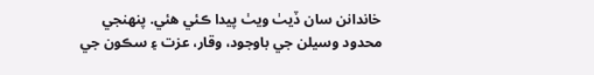خاندانن سان ڏيٺ ويٺ پيدا ڪئي ھئي. پنھنجي محدود وسيلن جي باوجود، وقار، عزت ۽ سڪون جي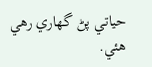حياتي پڻ گھاري رھي ھئي.